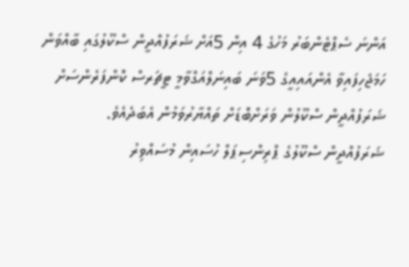އަންނަ ސެޕްޓެންބަރު މަހުގެ 4 އިން 5އަށް ޝަރަފުއްދީން ސްކޫލުގައި ބާއްވަން ހަމަޖެހިފައިވާ އެންއައިއީގެ 5ވަނަ ބައިނަލްއަގްވާމީ ޓީޗަރސް ކޮންފަރެންސަށް ޝަރަފުއްދީން ސްކޫލުން ވަރަށްބޮޑަށް ތައްޔާރުވަމުން އެބަދެއެވެ.
ޝަރަފުއްދީން ސްކޫލުގެ ޕްރިންސިޕަލް ހުސައިން މުސައްވިރު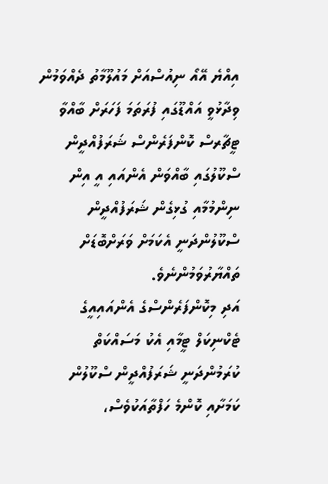އިއްޔެ އޭއޯ ނިއުސްއަށް މައުލޫމާތު ދެއްވަމުން ވިދާޅުވީ އައްޑޫގައި ފުރަތަމަ ފަހަރަށް ބާއްވާ ޓީޗާރސް ކޮންފަރެންސް ޝަރަފުއްދީން ސްކޫލުގައި ބާއްވަން އެންއައި އީ އިން ނިންމުމާއި ގުޅިގެން ޝަރަފުއްދީން ސްކޫލުންދަނީ އެކަމަށް ވަރަށްބޮޑަށް ތައްޔާރުވަމުންނެވެ.
އަދި މިކޮންފަރެންސްގެ އެންއައިއީގެ ޓެކްނިކަލް ޓީމާއި އެކު މަސައްކަތް ކުރަމުންދަނީ ޝަރަފުއްދީން ސްކޫލުން ކަމަށާއި ކޮންމެ ހަފްތާއަކުވެސް،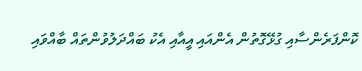ކޮންފަރެންސާއި ގުޅޭގޮތުން އެންއައި އީއާއި އެކު ބައްދަލުވުންތައް ބާއްވައި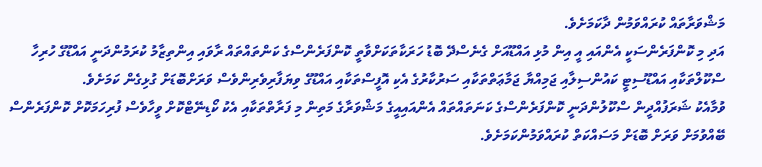މަޝްވަރާތައް ކުރައްވަމުން ދާކަމަށެވެ.
އަދި މި ކޮންފަރެންސަކީ އެންއައި އީ އިން މުޅި އައްޑޫއަށް ގެނެސްދޭ ބޮޑު ހަރަކާތަކަށްވާތީ ކޮންފަރެންސްގެ ކަންތައްތައް ރާވައި އިންތިޒާމު ކުރަމުންދަނީ އައްޑޫގެ ހުރިހާ ސްކޫލްތަކާއި އައްޑޫސިޓީ ކައުންސިލާއި ޖަމިއްޔާ ޖަމާޢަތްތަކާއި ސަރުކާރުގެ އެކި އޮފީސްތަކާއި އައްޑޫގެ ވިޔަފާރިވެރިންވެސް ވަރަށްބޮޑަށް ގުޅިގެން ކަމަށެވެ.
ވުމާއެކު ޝަރަފުއްދީން ސްކޫލުންދަނީ ކޮންފަރެންސްގެ ކަނަތައްތައް އެންއައިއީގެ މަޝްވަރާގެ މަތިން މި ފަރާތްތަކާއި އެކު ކޯޑިނޭޓްކޮށް ވީހާވެސް ފުރިހަމަކޮށް ކޮންފަރެންސް ބޭއްވުމަށް ވަރަށް ބޮޑަށް މަސައްކަތް ކުރައްވަމުންކަމަށެވެ.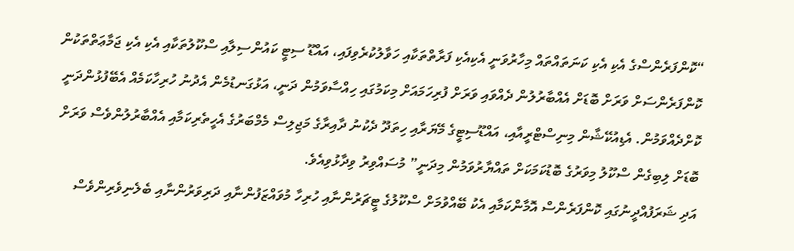“ކޮންފަރެންސްގެ އެކި އެކި ކަނަތައްތައް މިހާރުވަނީ އެކިއެކި ފަރާތްތަކާއި ހަވާލުކުރެވިފައި، އައްޑޫ ސިޓީ ކައުންސިލާއި ސްކޫލުތަކާއި އެކި އެކި ޖަމާޢަތްތަކުން ކޮންފަރެންސަށް ވަރަށް ބޮޑަށް އެއްބާރުލުން ދެއްވައި ވަރަށް ފުރިހަމައަށް މިކަމުގައި ހިއްސާވަމުން ދަނީ، އަޅުގަނޑުމެން އެދުނު ހުރިހާކަމެއް އެބޭފުޅުންދަނީ ކޮށްދެއްވަމުން. އެޑިއުކޭޝާން މިނިސްޓްރީއާއި، އައްޑޫސިޓީގެ މޭޔަރާއި ހިތަދޫ ދެކުނު ދާއިރާގެ މަޖިލިސް މެމްބަރުގެ އެހީތެރިކަމާއި އެއްބާރުލުންވެސް ވަރަށް ބޮޑަށް ލިބިގެން ސްކޫލު މިވަރުގެ ބޮޑުކަމަކަށް ތައްޔާރުވަމުން މިދަނީ” މުސައްވިރު ވިދާޅުވިއެވެ.
އަދި ޝަރަފުއްދީނުގައި ކޮންފަރެންސް އޮމާންކަމާއި އެކު ބޭއްވުމަށް ސްކޫލުގެ ޓީޗަރުންނާއި ހުރިހާ މުވައްޒަފުންނާއި ދަރިވަރުންނާއި ބެލެނިވެރިންވެސް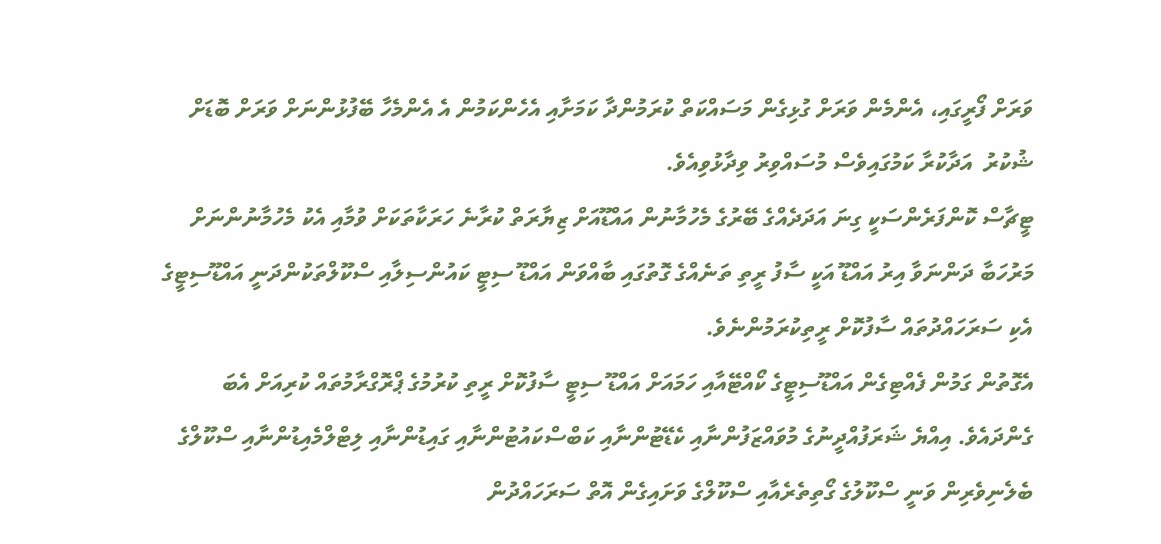ވަރަށް ފޯރީގައި، އެންމެން ވަރަށް ގުޅިގެން މަސައްކަތް ކުރަމުންދާ ކަމަށާއި އެހެންކަމުން އެ އެންމެހާ ބޭފުޅުންނަށް ވަރަށް ބޮޑަށް ޝުކުރު  އަދާކުރާ ކަމުގައިވެސް މުސައްވިރު ވިދާޅުވިއެވެ.
ޓީޗާސް ކޮންފަރެންސަކީ ގިނަ އަދަދެއްގެ ބޭރުގެ މެހުމާނުން އައްޑޫއަށް ޒިޔާރަތް ކުރާނެ ހަރަކާތަކަށް ވުމާއި އެކު މެހުމާނުންނަށް މަރުހަބާ ދަންނަވާ އިރު އައްޑޫ އަކީ ސާފު ރީތި ތަނެއްގެ ގޮތުގައި ބާއްވަން އައްޑޫ ސިޓީ ކައުންސިލާއި ސްކޫލްތަކުންދަނީ އައްޑޫސިޓީގެ އެކި ސަރަހައްދުތައް ސާފުކޮށް ރީތިކުރަމުންނެވެ.
އެގޮތުން ގަމުން ފެއްޓިގެން އައްޑޫސިޓީގެ ކޯއްޓޭއާއި ހަމައަށް އައްޑޫ ސިޓީ ސާފުކޮށް ރީތި ކުރުމުގެ ޕްރޮގްރާމުތައް ކުރިއަށް އެބަ ގެންދައެވެ. އިއްޔެ ޝަރަފުއްދީނުގެ މުވައްޒަފުންނާއި ކެޑޭޓުންނާއި ކަބްސްކައުޓުންނާއި ގައިޑުންނާއި ލިޓްލްމެއިޑުންނާއި ސްކޫލްގެ ބެލެނިވެރިން ވަނީ ސްކޫލުގެ ގޯތިތެރެއާއި ސްކޫލްގެ ވަށައިގެން އޮތް ސަރަހައްދުން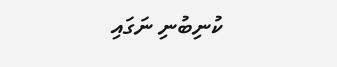ކުނިބުނި ނަގައި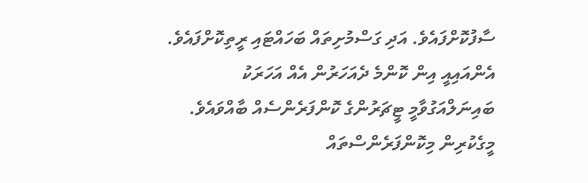ސާފުކޮށްފައެވެ. އަދި ގަސްމުށިތައް ބަހައްޓައި ރީތިކޮށްފައެވެ.
އެންއައިއީ އިން ކޮންމެ ދެއަހަރުން އެއް އަހަރަކު ބައިނަލްއަގުވާމީ ޓީޗަރުންގެ ކޮންފަރެންސެއް ބާއްވައެވެ. މީގެކުރިން މިކޮންފަރެންސްތައް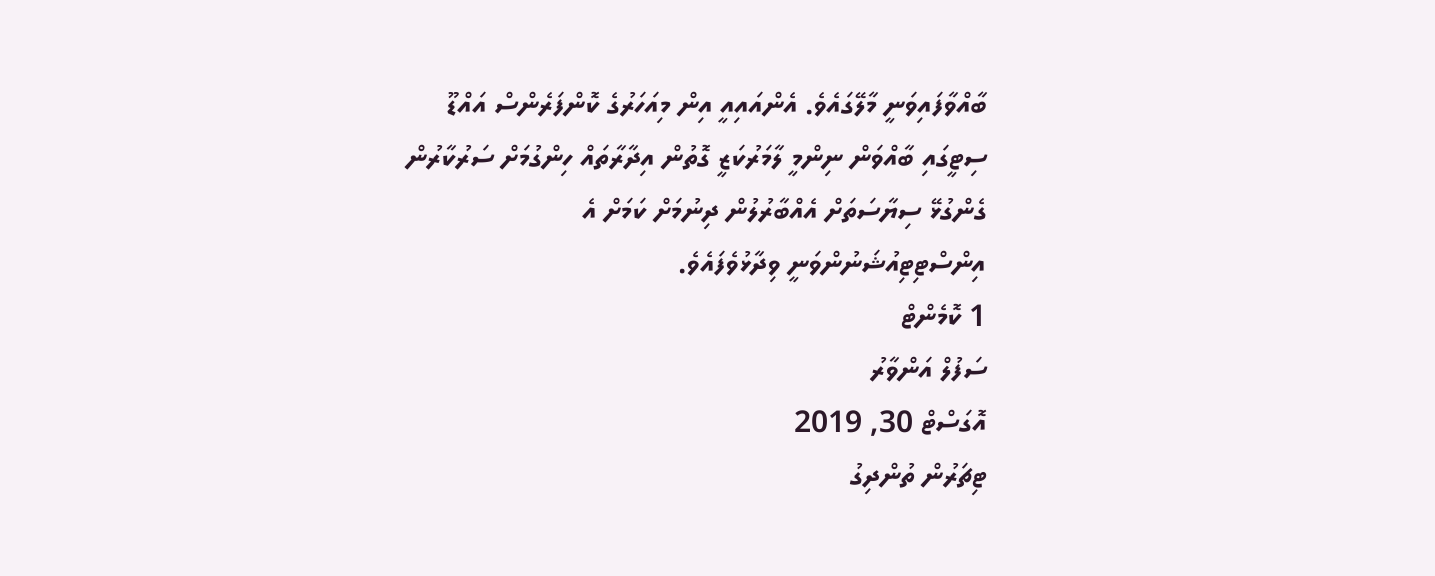ބާއްވާފައިވަނީ މާލޭގައެވެ. އެންއައިއީ އިން މިއަހަރުގެ ކޮންފަރެންސް އައްޑޫ ސިޓީގައި ބާއްވަން ނިންމީ ލާމަރުކަޒީ ގޮތުން އިދާރާތައް ހިންގުމަށް ސަރުކާރުން ގެންގުޅޭ ސިޔާސަތަށް އެއްބާރުލުން ދިނުމަށް ކަމަށް އެ އިންސްޓިޓިއުޝަނުންވަނީ ވިދާޅުވެފައެވެ.
1 ކޮމެންޓް
ސަފުލް އަންވާރު
އޮގަސްޓް 30, 2019
ޓިޗަރުން ތުންދިގު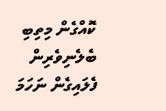ކޮއްގެން މިތިބި ބެލެނިވެރިން ފެލައިގެން ނަހަމަ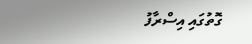ގޮތުގައި އިސްރާފު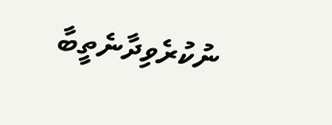ނުކުރެވިދާނެތީބާ